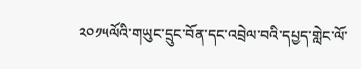༢༠༡༥ལོའི་གཡུང་དྲུང་བོན་དང་འབྲེལ་བའི་དཔྱད་གླེང་ལོ་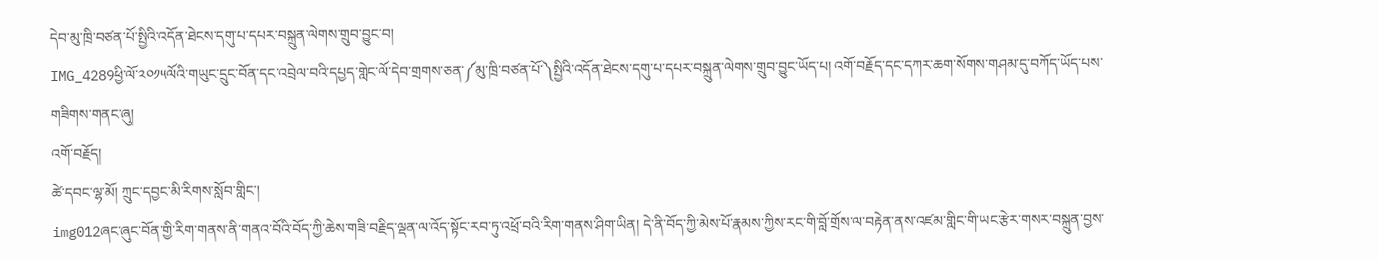དེབ་མུ་ཁྲི་བཙན་པོ་སྤྱིའི་འདོན་ཐེངས་དགུ་པ་དཔར་བསྐྲུན་ལེགས་གྲུབ་བྱུང་བ།
IMG_4289ཕྱི་ལོ་༢༠༡༥ལོའི་གཡུང་དྲུང་བོན་དང་འབྲེལ་བའི་དཔྱད་གླེང་ལོ་དེབ་གྲགས་ཅན་༼མུ་ཁྲི་བཙན་པོ་༽སྤྱིའི་འདོན་ཐེངས་དགུ་པ་དཔར་བསྐྲུན་ལེགས་གྲུབ་བྱུང་ཡོད་པ། འགོ་བརྗོད་དང་དཀར་ཆག་སོགས་གཤམ་དུ་བཀོད་ཡོད་པས་གཟིགས་གནང་ཞུ།
འགོ་བརྗོད།
ཚེ་དབང་ལྷ་མོ། ཀྲུང་དབྱང་མི་རིགས་སློབ་གླིང་།
img012ཞང་ཞུང་བོན་གྱི་རིག་གནས་ནི་གནའ་བོའི་བོད་ཀྱི་ཆེས་གཟི་བརྗིད་ལྡན་ལ་འོད་སྟོང་རབ་ཏུ་འཕྲོ་བའི་རིག་གནས་ཤིག་ཡིན། དེ་ནི་བོད་ཀྱི་མེས་པོ་རྣམས་ཀྱིས་རང་གི་བློ་གྲོས་ལ་བརྟེན་ནས་འཛམ་གླིང་གི་ཡང་རྩེར་གསར་བསྐྲུན་བྱས་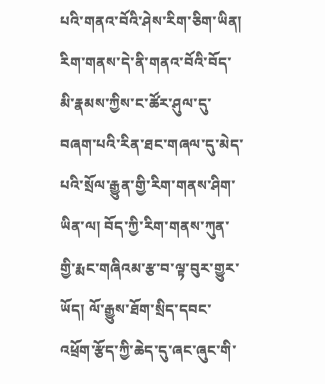པའི་གནའ་བོའི་ཤེས་རིག་ཅིག་ཡིན། རིག་གནས་དེ་ནི་གནའ་བོའི་བོད་མི་རྣམས་ཀྱིས་ང་ཚོར་ཤུལ་དུ་བཞག་པའི་རིན་ཐང་གཞལ་དུ་མེད་པའི་སྲོལ་རྒྱུན་གྱི་རིག་གནས་ཤིག་ཡིན་ལ། བོད་ཀྱི་རིག་གནས་ཀུན་གྱི་རྨང་གཞིའམ་རྩ་བ་ལྟ་བུར་གྱུར་ཡོད། ལོ་རྒྱུས་ཐོག་སྲིད་དབང་འཕྲོག་རྩོད་ཀྱི་ཆེད་དུ་ཞང་ཞུང་གི་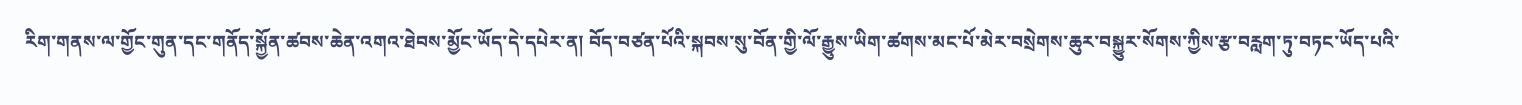རིག་གནས་ལ་གྱོང་གུན་དང་གནོད་སྐྱོན་ཚབས་ཆེན་འགའ་ཐེབས་མྱོང་ཡོད་དེ་དཔེར་ན། བོད་བཙན་པོའི་སྐབས་སུ་བོན་གྱི་ལོ་རྒྱུས་ཡིག་ཚགས་མང་པོ་མེར་བསྲེགས་ཆུར་བསྐྱུར་སོགས་ཀྱིས་རྩ་བརླག་ཏུ་བཏང་ཡོད་པའི་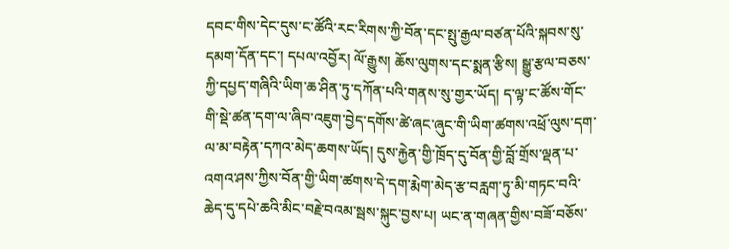དབང་གིས་དེང་དུས་ང་ཚོའི་རང་རིགས་ཀྱི་བོན་དང་སྤུ་རྒྱལ་བཙན་པོའི་སྐབས་སུ་དམག་དོན་དང་། དཔལ་འབྱོར། ལོ་རྒྱུས། ཆོས་ལུགས་དང་སྨན་རྩིས། སྒྱུ་རྩལ་བཅས་ཀྱི་དཔྱད་གཞིའི་ཡིག་ཆ་ཤིན་ཏུ་དཀོན་པའི་གནས་སུ་གྱར་ཡོད། ད་ལྟ་ང་ཚོས་གོང་གི་སྡེ་ཚན་དག་ལ་ཞིབ་འཇུག་བྱེད་དགོས་ཚེ་ཞང་ཞུང་གི་ཡིག་ཚགས་འཕྲོ་ལུས་དག་ལ་མ་བརྟེན་དཀའ་མེད་ཆགས་ཡོད། དུས་རྐྱེན་གྱི་ཁྲོད་དུ་བོན་གྱི་བློ་གྲོས་ལྡན་པ་འགའ་ཤས་ཀྱིས་བོན་གྱི་ཡིག་ཚགས་དེ་དག་རྨེག་མེད་རྩ་བརླག་ཏུ་མི་གཏང་བའི་ཆེད་དུ་དཔེ་ཆའི་མིང་བརྗེ་བའམ་སྦས་སྐུང་བྱས་པ། ཡང་ན་གཞན་གྱིས་བཟོ་བཅོས་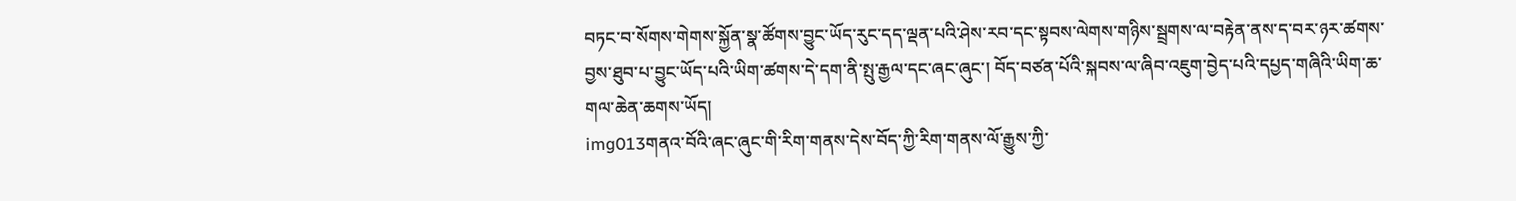བཏང་བ་སོགས་གེགས་སྐྱོན་སྣ་ཚོགས་བྱུང་ཡོད་རུང་དད་ལྡན་པའི་ཤེས་རབ་དང་སྟབས་ལེགས་གཉིས་སྦྲགས་ལ་བརྟེན་ནས་ད་བར་ཉར་ཚགས་བྱས་ཐུབ་པ་བྱུང་ཡོད་པའི་ཡིག་ཚགས་དེ་དག་ནི་སྤུ་རྒྱལ་དང་ཞང་ཞུང་། བོད་བཙན་པོའི་སྐབས་ལ་ཞིབ་འཇུག་བྱེད་པའི་དཔྱད་གཞིའི་ཡིག་ཆ་གལ་ཆེན་ཆགས་ཡོད།
img013གནའ་བོའི་ཞང་ཞུང་གི་རིག་གནས་དེས་བོད་ཀྱི་རིག་གནས་ལོ་རྒྱུས་ཀྱི་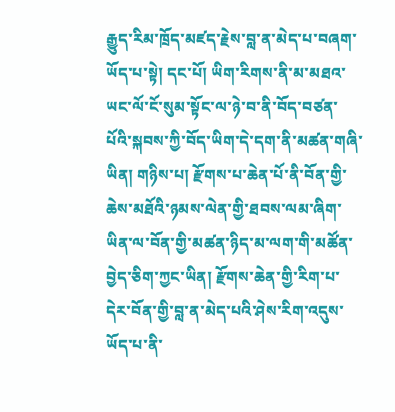རྒྱུད་རིམ་ཁྲོད་མཛད་རྗེས་བླ་ན་མེད་པ་བཞག་ཡོད་པ་སྟེ། དང་པོ། ཡིག་རིགས་ནི་མ་མཐའ་ཡང་ལོ་ངོ་སུམ་སྟོང་ལ་ཉེ་བ་ནི་བོད་བཙན་པོའི་སྐབས་ཀྱི་བོད་ཡིག་དེ་དག་ནི་མཚན་གཞི་ཡིན། གཉིས་པ། རྫོགས་པ་ཆེན་པོ་ནི་བོན་གྱི་ཆེས་མཐོའི་ཉམས་ལེན་གྱི་ཐབས་ལམ་ཞིག་ཡིན་ལ་བོན་གྱི་མཚན་ཉིད་མ་ལག་གི་མཚོན་བྱེད་ཅིག་ཀྱང་ཡིན། རྫོགས་ཆེན་གྱི་རིག་པ་དེར་བོན་གྱི་བླ་ན་མེད་པའི་ཤེས་རིག་འདུས་ཡོད་པ་ནི་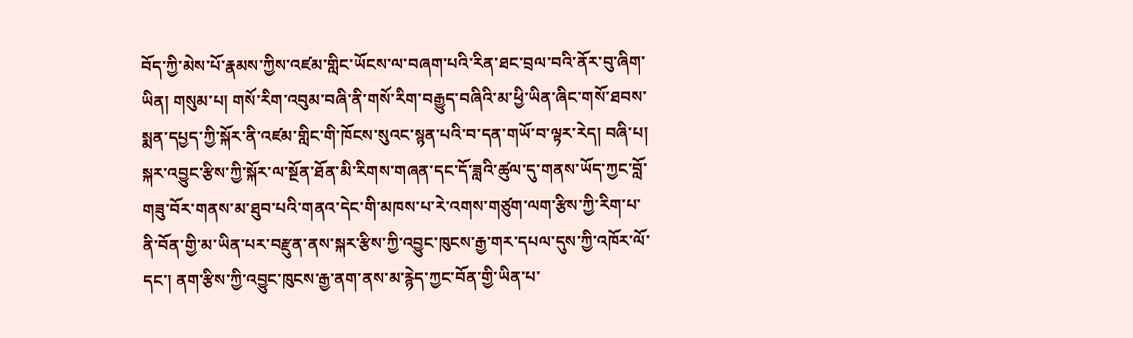བོད་ཀྱི་མེས་པོ་རྣམས་ཀྱིས་འཛམ་གླིང་ཡོངས་ལ་བཞག་པའི་རིན་ཐང་བྲལ་བའི་ནོར་བུ་ཞིག་ཡིན། གསུམ་པ། གསོ་རིག་འབུམ་བཞི་ནི་གསོ་རིག་བརྒྱུད་བཞིའི་མ་ཕྱི་ཡིན་ཞིང་གསོ་ཐབས་སྨན་དཔྱད་ཀྱི་སྐོར་ནི་འཛམ་གླིང་གི་ཁོངས་སུའང་སྙན་པའི་བ་དན་གཡོ་བ་ལྟར་རེད། བཞི་པ། སྐར་འབྱུང་རྩིས་ཀྱི་སྐོར་ལ་སྔོན་ཐོན་མི་རིགས་གཞན་དང་དོ་ཟླའི་ཚུལ་དུ་གནས་ཡོད་ཀྱང་བློ་གཟུ་བོར་གནས་མ་ཐུབ་པའི་གནའ་དེང་གི་མཁས་པ་རེ་འགས་གཙུག་ལག་རྩིས་ཀྱི་རིག་པ་ནི་བོན་གྱི་མ་ཡིན་པར་བརྫུན་ནས་སྐར་རྩིས་ཀྱི་འབྱུང་ཁུངས་རྒྱ་གར་དཔལ་དུས་ཀྱི་འཁོར་ལོ་དང་། ནག་རྩིས་ཀྱི་འབྱུང་ཁུངས་རྒྱ་ནག་ནས་མ་རྙེད་ཀྱང་བོན་གྱི་ཡིན་པ་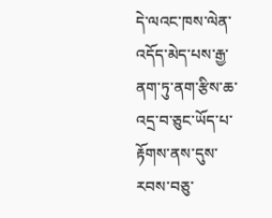དེ་ལའང་ཁས་ལེན་འདོད་མེད་པས་རྒྱ་ནག་ཏུ་ནག་རྩིས་ཆ་འདྲ་བ་ཅུང་ཡོད་པ་རྟོགས་ནས་དུས་རབས་བཅུ་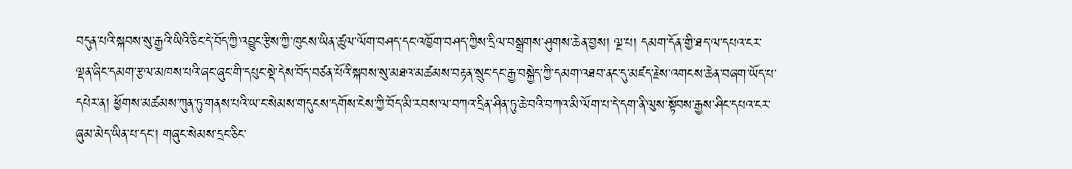བདུན་པའི་སྐབས་སུ་རྒྱའི་ཡིའི་ཅིང་དེ་བོད་ཀྱི་འབྱུང་རྩིས་ཀྱི་ཁུངས་ཡིན་ཚུལ་ལོག་བཤད་དང་འཁྱོག་བཤད་ཀྱིས་དྲིལ་བསྒྲགས་ཤུགས་ཆེན་བྱས། ལྔ་པ། དམག་དོན་གྱི་ཐད་ལ་དཔའ་ངར་ལྡན་ཞིང་དམག་རྩལ་མཁས་པའི་ཞང་ཞུང་གི་དཔུང་སྡེ་དེས་བོད་བཙན་པོའི་སྐབས་སུ་མཐའ་མཚམས་བརྟན་སྲུང་དང་རྒྱ་བསྐྱེད་ཀྱི་དམག་འཐབ་ནང་དུ་མཛད་རྗེས་འགངས་ཆེན་བཞག་ཡོད་པ་དཔེར་ན། ཕྱོགས་མཚམས་ཀུན་ཏུ་གནས་པའི་ཡ་ང་སེམས་གདུངས་དགོས་ངེས་ཀྱི་བོད་མི་རབས་ལ་བཀའ་དྲིན་ཤིན་ཏུ་ཆེ་བའི་བཀའ་མི་ལོག་པ་དེ་དག་ནི་ལུས་སྟོབས་རྒྱས་ཤིང་དཔའ་ངར་ཞུམ་མེད་ཡིན་པ་དང་། གཞུང་སེམས་དྲང་ཅིང་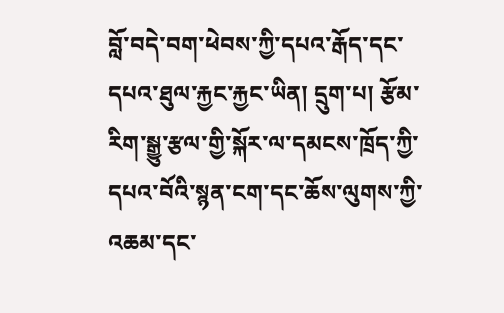བློ་བདེ་བག་ཕེབས་ཀྱི་དཔའ་རྒོད་དང་དཔའ་ཐུལ་རྐྱང་རྐྱང་ཡིན། དྲུག་པ། རྩོམ་རིག་སྒྱུ་རྩལ་གྱི་སྐོར་ལ་དམངས་ཁྲོད་ཀྱི་དཔའ་བོའི་སྙན་ངག་དང་ཆོས་ལུགས་ཀྱི་འཆམ་དང་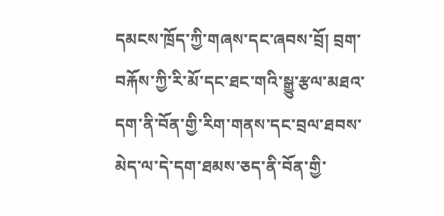དམངས་ཁྲོད་ཀྱི་གཞས་དང་ཞབས་བྲོ། བྲག་བརྐོས་ཀྱི་རི་མོ་དང་ཐང་གའི་སྒྱུ་རྩལ་མཐའ་དག་ནི་བོན་གྱི་རིག་གནས་དང་བྲལ་ཐབས་མེད་ལ་དེ་དག་ཐམས་ཅད་ནི་བོན་གྱི་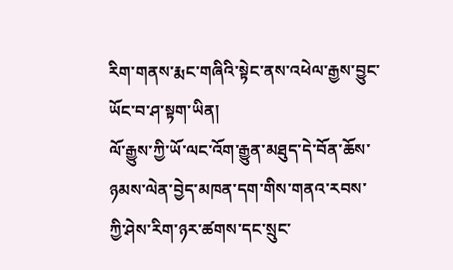རིག་གནས་རྨང་གཞིའི་སྟེང་ནས་འཕེལ་རྒྱས་བྱུང་ཡོང་བ་ཤ་སྟག་ཡིན།
ལོ་རྒྱུས་ཀྱི་ཡོ་ལང་འོག་རྒྱུན་མཐུད་དེ་བོན་ཆོས་ཉམས་ལེན་བྱེད་མཁན་དག་གིས་གནའ་རབས་ཀྱི་ཤེས་རིག་ཉར་ཚགས་དང་སྲུང་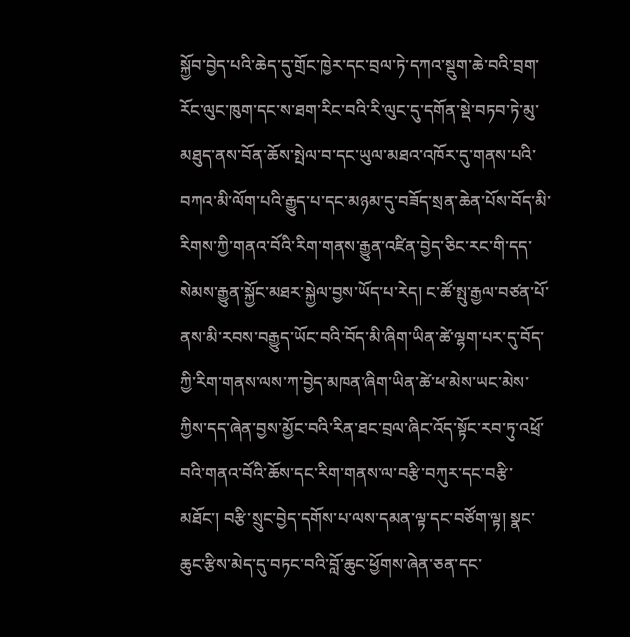སྐྱོབ་བྱེད་པའི་ཆེད་དུ་གྲོང་ཁྱེར་དང་བྲལ་ཏེ་དཀའ་སྡུག་ཆེ་བའི་བྲག་རོང་ལུང་ཁུག་དང་ས་ཐག་རིང་བའི་རི་ལུང་དུ་དགོན་སྡེ་བཏབ་ཏེ་མུ་མཐུད་ནས་བོན་ཆོས་སྤེལ་བ་དང་ཡུལ་མཐའ་འཁོར་དུ་གནས་པའི་བཀའ་མི་ལོག་པའི་རྒྱུད་པ་དང་མཉམ་དུ་བཟོད་སྲན་ཆེན་པོས་བོད་མི་རིགས་ཀྱི་གནའ་བོའི་རིག་གནས་རྒྱུན་འཛིན་བྱེད་ཅིང་རང་གི་དད་སེམས་རྒྱུན་སྐྱོང་མཐར་སྐྱེལ་བྱས་ཡོད་པ་རེད། ང་ཚོ་སྤུ་རྒྱལ་བཙན་པོ་ནས་མི་རབས་བརྒྱུད་ཡོང་བའི་བོད་མི་ཞིག་ཡིན་ཚེ་ལྷག་པར་དུ་བོད་ཀྱི་རིག་གནས་ལས་ཀ་བྱེད་མཁན་ཞིག་ཡིན་ཚེ་ཕ་མེས་ཡང་མེས་ཀྱིས་དད་ཞེན་བྱས་མྱོང་བའི་རིན་ཐང་བྲལ་ཞིང་འོད་སྟོང་རབ་ཏུ་འཕྲོ་བའི་གནའ་བོའི་ཆོས་དང་རིག་གནས་ལ་བརྩི་བཀུར་དང་བརྩི་མཐོང་། བརྩི་སྲུང་བྱེད་དགོས་པ་ལས་དམན་ལྟ་དང་བཙོག་ལྟ། སྣང་ཆུང་རྩིས་མེད་དུ་བཏང་བའི་བློ་ཆུང་ཕྱོགས་ཞེན་ཅན་དང་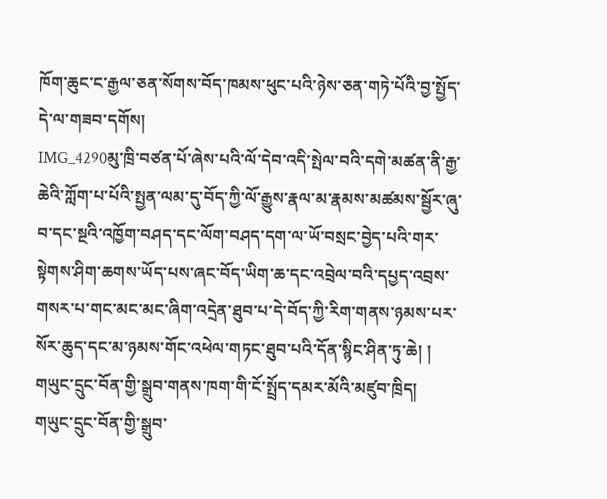ཁོག་ཆུང་ང་རྒྱལ་ཅན་སོགས་བོད་ཁམས་ཕུང་པའི་ཉེས་ཅན་གཏེ་པོའི་བྱ་སྤྱོད་དེ་ལ་གཟབ་དགོས།
IMG_4290མུ་ཁྲི་བཙན་པོ་ཞེས་པའི་ལོ་དེབ་འདི་སྤེལ་བའི་དགེ་མཚན་ནི་རྒྱ་ཆེའི་ཀློག་པ་པོའི་སྤྱན་ལམ་དུ་བོད་ཀྱི་ལོ་རྒྱུས་རྣལ་མ་རྣམས་མཚམས་སྦྱོར་ཞུ་བ་དང་སྔའི་འཁྱོག་བཤད་དང་ལོག་བཤད་དག་ལ་ཡོ་བསྲང་བྱེད་པའི་གར་སྟེགས་ཤིག་ཆགས་ཡོད་པས་ཞང་བོད་ཡིག་ཆ་དང་འབྲེལ་བའི་དཔྱད་འབྲས་གསར་པ་གང་མང་མང་ཞིག་འདྲེན་ཐུབ་པ་དེ་བོད་ཀྱི་རིག་གནས་ཉམས་པར་སོར་ཆུད་དང་མ་ཉམས་གོང་འཕེལ་གཏང་ཐུབ་པའི་དོན་སྙིང་ཤིན་ཏུ་ཆེ། །
གཡུང་དྲུང་བོན་གྱི་སྒྲུབ་གནས་ཁག་གི་ངོ་སྤྲོད་དམར་མོའི་མཛུབ་ཁྲིད།
གཡུང་དྲུང་བོན་གྱི་སྒྲུབ་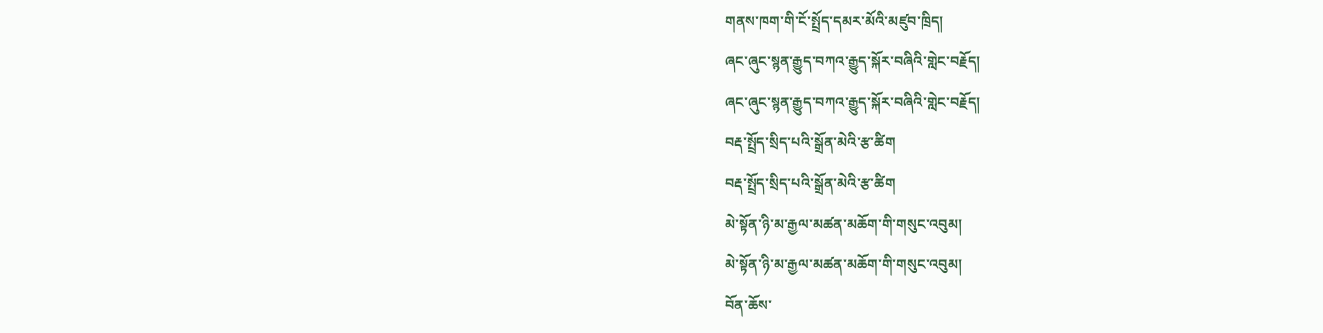གནས་ཁག་གི་ངོ་སྤྲོད་དམར་མོའི་མཛུབ་ཁྲིད།
ཞང་ཞུང་སྙན་རྒྱུད་བཀའ་རྒྱུད་སྐོར་བཞིའི་གླེང་བརྗོད།
ཞང་ཞུང་སྙན་རྒྱུད་བཀའ་རྒྱུད་སྐོར་བཞིའི་གླེང་བརྗོད།
བརྡ་སྤྲོད་སྲིད་པའི་སྒྲོན་མེའི་རྩ་ཚིག
བརྡ་སྤྲོད་སྲིད་པའི་སྒྲོན་མེའི་རྩ་ཚིག
མེ་སྟོན་ཉི་མ་རྒྱལ་མཚན་མཆོག་གི་གསུང་འབུམ།
མེ་སྟོན་ཉི་མ་རྒྱལ་མཚན་མཆོག་གི་གསུང་འབུམ།
བོན་ཆོས་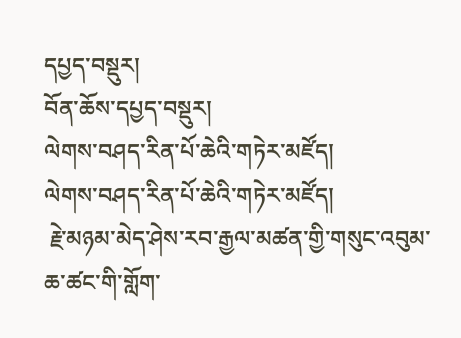དཔྱད་བསྡུར།
བོན་ཆོས་དཔྱད་བསྡུར།
ལེགས་བཤད་རིན་པོ་ཆེའི་གཏེར་མཛོད།
ལེགས་བཤད་རིན་པོ་ཆེའི་གཏེར་མཛོད།
 རྗེ་མཉམ་མེད་ཤེས་རབ་རྒྱལ་མཚན་གྱི་གསུང་འབུམ་ཆ་ཚང་གི་གློག་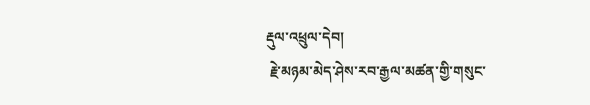རྡུལ་འཕྲུལ་དེབ།
 རྗེ་མཉམ་མེད་ཤེས་རབ་རྒྱལ་མཚན་གྱི་གསུང་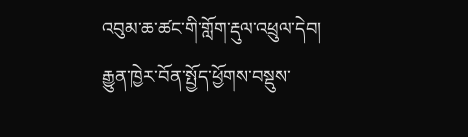འབུམ་ཆ་ཚང་གི་གློག་རྡུལ་འཕྲུལ་དེབ།
རྒྱུན་ཁྱེར་བོན་སྤྱོད་ཕྱོགས་བསྡུས་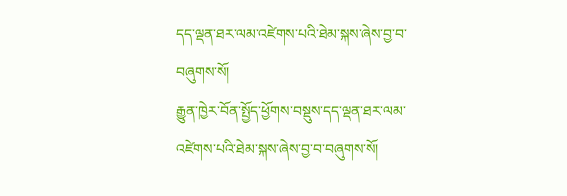དད་ལྡན་ཐར་ལམ་འཛེགས་པའི་ཐེམ་སྐས་ཞེས་བྱ་བ་བཞུགས་སོ།
རྒྱུན་ཁྱེར་བོན་སྤྱོད་ཕྱོགས་བསྡུས་དད་ལྡན་ཐར་ལམ་འཛེགས་པའི་ཐེམ་སྐས་ཞེས་བྱ་བ་བཞུགས་སོ།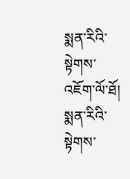སྨན་རིའི་སྟེགས་འཇོག་ལོ་ཐོ།
སྨན་རིའི་སྟེགས་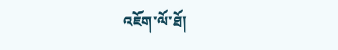འཇོག་ལོ་ཐོ།